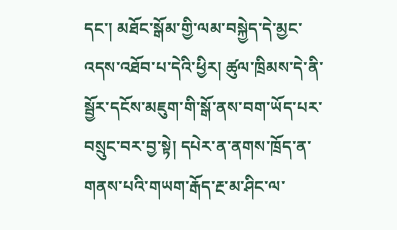དང་། མཐོང་སྒོམ་གྱི་ལམ་བསྐྱེད་དེ་མྱང་འདས་འཐོབ་པ་དེའི་ཕྱིར། ཚུལ་ཁྲིམས་དེ་ནི་སྦྱོར་དངོས་མཇུག་གི་སྒོ་ནས་བག་ཡོད་པར་བསྲུང་བར་བྱ་སྟེ། དཔེར་ན་ནགས་ཁྲོད་ན་གནས་པའི་གཡག་རྒོད་རྔ་མ་ཤིང་ལ་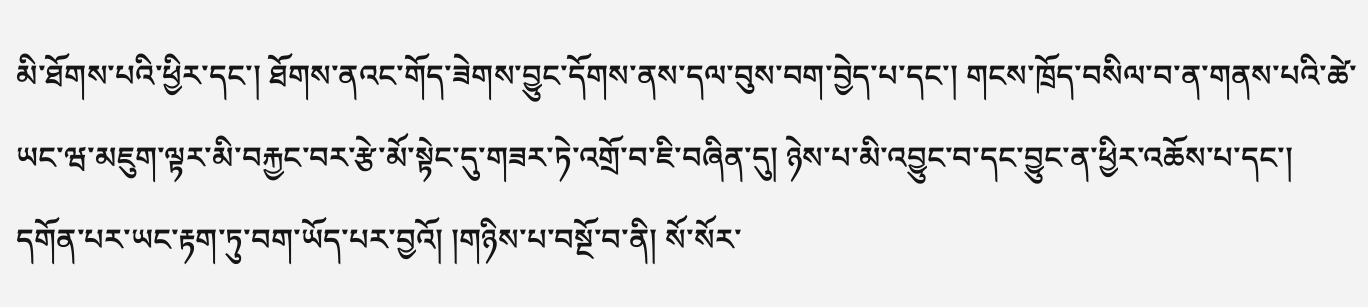མི་ཐོགས་པའི་ཕྱིར་དང་། ཐོགས་ནའང་གོད་ཟེགས་བྱུང་དོགས་ནས་དལ་བུས་བག་བྱེད་པ་དང་། གངས་ཁྲོད་བསིལ་བ་ན་གནས་པའི་ཚེ་ཡང་ཝ་མཇུག་ལྟར་མི་བརྐྱང་བར་རྩེ་མོ་སྟེང་དུ་གཟར་ཏེ་འགྲོ་བ་ཇི་བཞིན་དུ། ཉེས་པ་མི་འབྱུང་བ་དང་བྱུང་ན་ཕྱིར་འཆོས་པ་དང་། དགོན་པར་ཡང་རྟག་ཏུ་བག་ཡོད་པར་བྱའོ། །གཉིས་པ་བསྔོ་བ་ནི། སོ་སོར་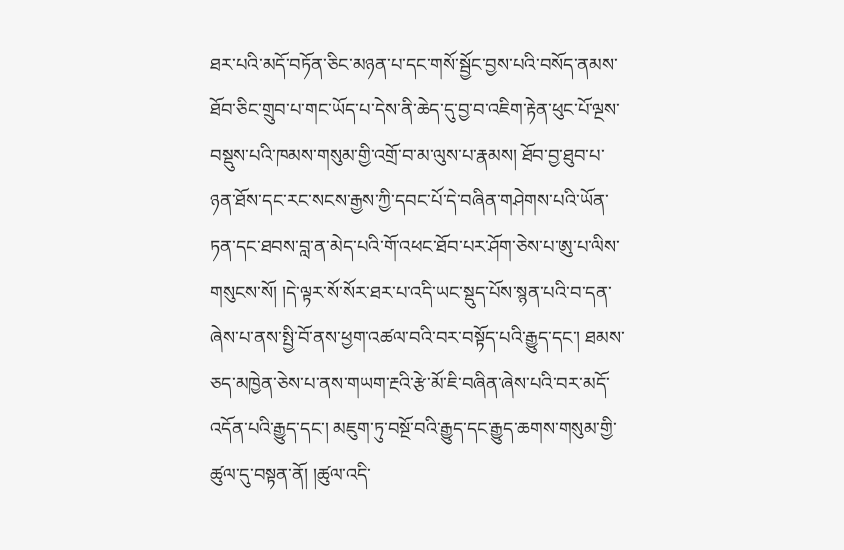ཐར་པའི་མདོ་བཏོན་ཅིང་མཉན་པ་དང་གསོ་སྦྱོང་བྱས་པའི་བསོད་ནམས་ཐོབ་ཅིང་གྲུབ་པ་གང་ཡོད་པ་དེས་ནི་ཆེད་དུ་བྱ་བ་འཇིག་རྟེན་ཕུང་པོ་ལྔས་བསྡུས་པའི་ཁམས་གསུམ་གྱི་འགྲོ་བ་མ་ལུས་པ་རྣམས། ཐོབ་བྱ་ཐུབ་པ་ཉན་ཐོས་དང་རང་སངས་རྒྱས་ཀྱི་དབང་པོ་དེ་བཞིན་གཤེགས་པའི་ཡོན་ཏན་དང་ཐབས་བླ་ན་མེད་པའི་གོ་འཕང་ཐོབ་པར་ཤོག་ཅེས་པ་ཨུ་པ་ལིས་གསུངས་སོ། །དེ་ལྟར་སོ་སོར་ཐར་པ་འདི་ཡང་སྡུད་པོས་སྙན་པའི་བ་དན་ཞེས་པ་ནས་སྤྱི་བོ་ནས་ཕྱག་འཚལ་བའི་བར་བསྟོད་པའི་རྒྱུད་དང་། ཐམས་ཅད་མཁྱེན་ཅེས་པ་ནས་གཡག་རྔའི་རྩེ་མོ་ཇི་བཞིན་ཞེས་པའི་བར་མདོ་འདོན་པའི་རྒྱུད་དང་། མཇུག་ཏུ་བསྔོ་བའི་རྒྱུད་དང་རྒྱུད་ཆགས་གསུམ་གྱི་ཚུལ་དུ་བསྟན་ནོ། །ཚུལ་འདི་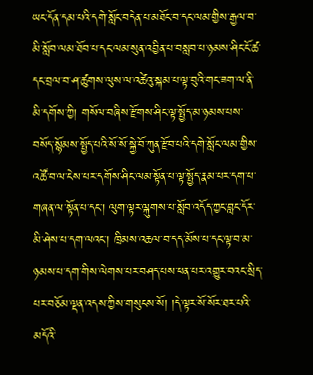ཡང་དོན་དམ་པའི་དགེ་སློང་བདེན་པ་མཐོང་བ་དང་ལམ་གྱིས་རྒྱལ་བ་མི་སློབ་ལམ་ཐོབ་པ་དང་ལམ་སུན་འབྱིན་པ་བསླབ་པ་ཉམས་ཤིང་ངོ་ཚ་དང་བྲལ་བ་ཤ་ཚུགས་ལུས་ལ་འཚེའུ་སྐམ་པ་ལྟ་བུའི་གང་ཟག་ལ་ནི་མི་དགོས་ཀྱི། གསོལ་བཞིས་རྫོགས་ཤིང་ལྟ་སྤྱོད་མ་ཉམས་པས་བསོད་སྙོམས་སྤྱོད་པའི་སོ་སོ་སྐྱེ་བོ་ཀུན་རྫོབ་པའི་དགེ་སློང་ལམ་གྱིས་འཚོ་བ་ལ་ངེས་པར་དགོས་ཤིང་ལམ་སྟོན་པ་ལྟ་སྤྱོད་རྣམ་པར་དག་པ་གཞན་ལ་སྟོན་པ་དང་། ལུག་ལྟར་ལྐུགས་པ་སློབ་འདོད་ཀྱང་བླང་དོར་མི་ཤེས་པ་དག་ལའང་། ཁྲིམས་འཆལ་བ་དད་མོས་པ་དང་ལྟ་བ་མ་ཉམས་པ་དག་གིས་ལེགས་པར་བཤད་པས་ཕན་པར་འགྱུར་བའང་སྲིད་པར་བཅོམ་ལྡན་འདས་ཀྱིས་གསུངས་སོ། །དེ་ལྟར་སོ་སོར་ཐར་པའི་མདོའི་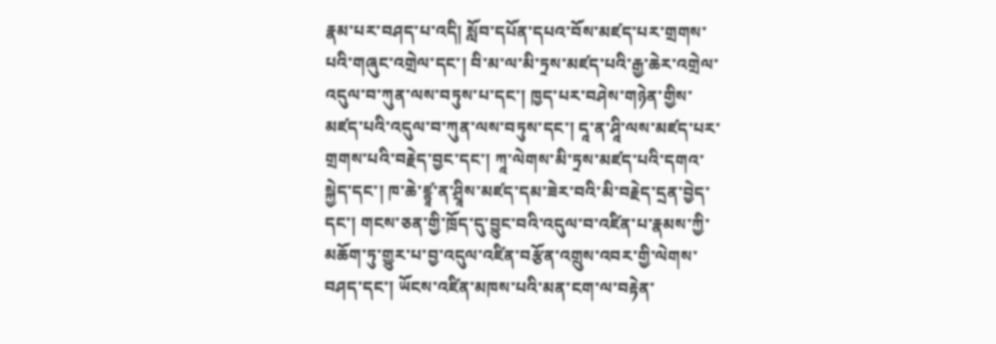རྣམ་པར་བཤད་པ་འདི། སློབ་དཔོན་དཔའ་བོས་མཛད་པར་གྲགས་པའི་གཞུང་འགྲེལ་དང་། བི་མ་ལ་མི་ཏྲས་མཛད་པའི་རྒྱ་ཆེར་འགྲེལ་འདུལ་བ་ཀུན་ལས་བཏུས་པ་དང་། ཁྱད་པར་བཤེས་གཉེན་གྱིས་མཛད་པའི་འདུལ་བ་ཀུན་ལས་བཏུས་དང་། དཱ་ན་ཤཱི་ལས་མཛད་པར་གྲགས་པའི་བརྗེད་བྱང་དང་། ཀཱ་ལེགས་མི་ཏྲས་མཛད་པའི་དགའ་སྐྱེད་དང་། ཁ་ཆེ་ཛྙཱ་ན་ཤྲཱིས་མཛད་དམ་ཟེར་བའི་མི་བརྗེད་དྲན་བྱེད་དང་། གངས་ཅན་གྱི་ཁྲོད་དུ་བྱུང་བའི་འདུལ་བ་འཛིན་པ་རྣམས་ཀྱི་མཆོག་ཏུ་གྱུར་པ་བྱ་འདུལ་འཛིན་བརྩོན་འགྲུས་འབར་གྱི་ལེགས་བཤད་དང་། ཡོངས་འཛིན་མཁས་པའི་མན་ངག་ལ་བརྟེན་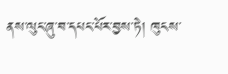ནས་ལུང་ཞུ་བ་དཔང་པོར་བྱས་ཏེ། ཁུངས་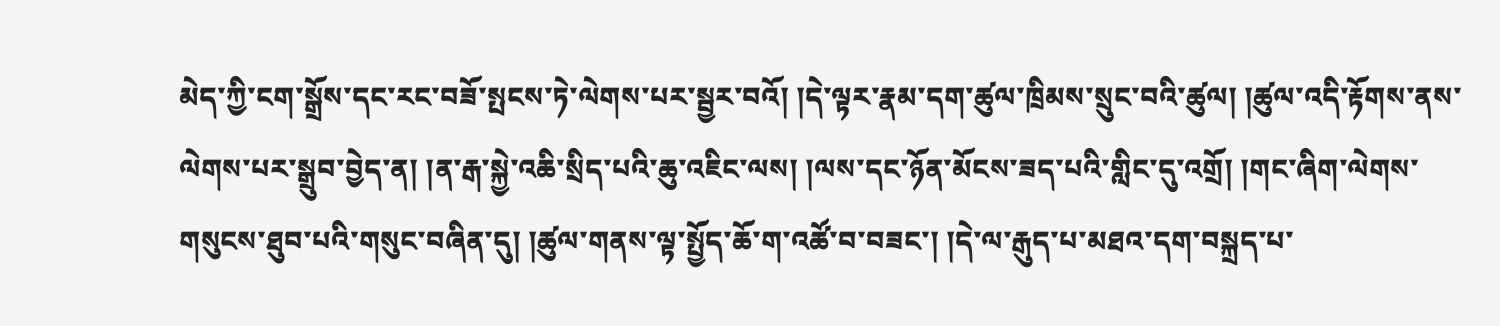མེད་ཀྱི་ངག་སྒྲོས་དང་རང་བཟོ་སྤངས་ཏེ་ལེགས་པར་སྦྱར་བའོ། །དེ་ལྟར་རྣམ་དག་ཚུལ་ཁྲིམས་སྲུང་བའི་ཚུལ། །ཚུལ་འདི་རྟོགས་ནས་ལེགས་པར་སྒྲུབ་བྱེད་ན། །ན་རྒ་སྐྱེ་འཆི་སྲིད་པའི་ཆུ་འཇིང་ལས། །ལས་དང་ཉོན་མོངས་ཟད་པའི་གླིང་དུ་འགྲོ། །གང་ཞིག་ལེགས་གསུངས་ཐུབ་པའི་གསུང་བཞིན་དུ། །ཚུལ་གནས་ལྟ་སྤྱོད་ཆོ་ག་འཚོ་བ་བཟང་། །དེ་ལ་རྒུད་པ་མཐའ་དག་བསྐྲད་པ་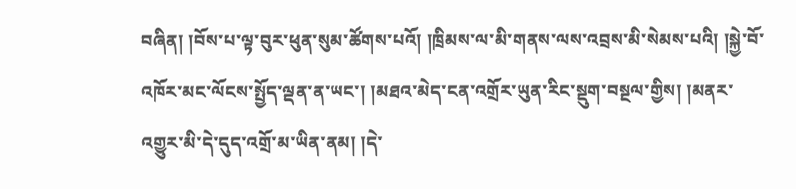བཞིན། །བོས་པ་ལྟ་བུར་ཕུན་སུམ་ཚོགས་པའོ། །ཁྲིམས་ལ་མི་གནས་ལས་འབྲས་མི་སེམས་པའི། །སྐྱེ་བོ་འཁོར་མང་ལོངས་སྤྱོད་ལྡན་ན་ཡང་། །མཐའ་མེད་ངན་འགྲོར་ཡུན་རིང་སྡུག་བསྔལ་གྱིས། །མནར་འགྱུར་མི་དེ་དུད་འགྲོ་མ་ཡིན་ནམ། །དེ་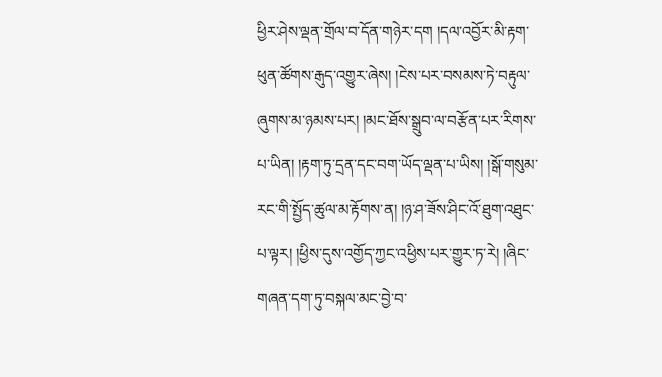ཕྱིར་ཤེས་ལྡན་གྲོལ་བ་དོན་གཉེར་དག །དལ་འབྱོར་མི་རྟག་ཕུན་ཚོགས་རྒུད་འགྱུར་ཞེས། །ངེས་པར་བསམས་ཏེ་བརྟུལ་ཞུགས་མ་ཉམས་པར། །མང་ཐོས་སྒྲུབ་ལ་བརྩོན་པར་རིགས་པ་ཡིན། །རྟག་ཏུ་དྲན་དང་བག་ཡོད་ལྡན་པ་ཡིས། །སྒོ་གསུམ་རང་གི་སྤྱོད་ཚུལ་མ་རྟོགས་ན། །ཉ་ཤ་ཟོས་ཤིང་འོ་ཐུག་འཐུང་པ་ལྟར། །ཕྱིས་དུས་འགྱོད་ཀྱང་འཕྱིས་པར་གྱུར་ཏ་རེ། །ཞིང་གཞན་དག་ཏུ་བསྐལ་མང་བྱེ་བ་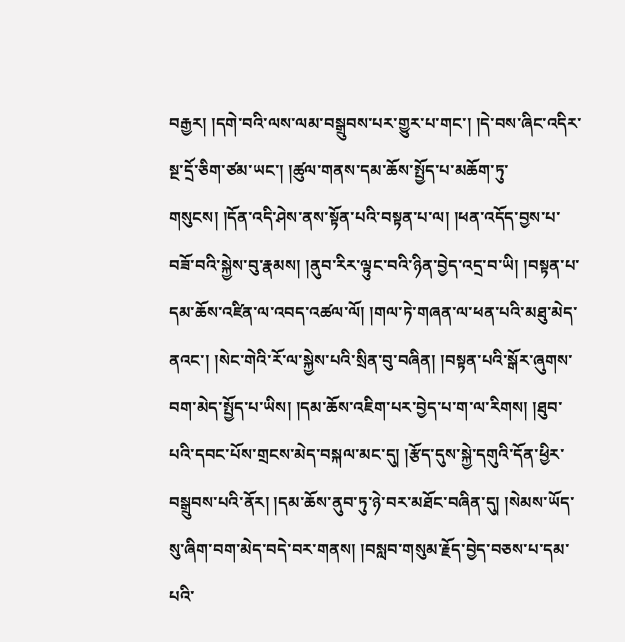བརྒྱར། །དགེ་བའི་ལས་ལམ་བསྒྲུབས་པར་གྱུར་པ་གང་། །དེ་བས་ཞིང་འདིར་སྔ་དྲོ་ཅིག་ཙམ་ཡང་། །ཚུལ་གནས་དམ་ཆོས་སྤྱོད་པ་མཆོག་ཏུ་གསུངས། །དོན་འདི་ཤེས་ནས་སྟོན་པའི་བསྟན་པ་ལ། །ཕན་འདོད་བྱས་པ་བཟོ་བའི་སྐྱེས་བུ་རྣམས། །ནུབ་རིར་ལྟུང་བའི་ཉིན་བྱེད་འདྲ་བ་ཡི། །བསྟན་པ་དམ་ཆོས་འཛིན་ལ་འབད་འཚལ་ལོ། །གལ་ཏེ་གཞན་ལ་ཕན་པའི་མཐུ་མེད་ནའང་། །སེང་གེའི་རོ་ལ་སྐྱེས་པའི་སྲིན་བུ་བཞིན། །བསྟན་པའི་སྒོར་ཞུགས་བག་མེད་སྤྱོད་པ་ཡིས། །དམ་ཆོས་འཇིག་པར་བྱེད་པ་ག་ལ་རིགས། །ཐུབ་པའི་དབང་པོས་གྲངས་མེད་བསྐལ་མང་དུ། །རྩོད་དུས་སྐྱེ་དགུའི་དོན་ཕྱིར་བསྒྲུབས་པའི་ནོར། །དམ་ཆོས་ནུབ་ཏུ་ཉེ་བར་མཐོང་བཞིན་དུ། །སེམས་ཡོད་སུ་ཞིག་བག་མེད་བདེ་བར་གནས། །བསླབ་གསུམ་རྗོད་བྱེད་བཅས་པ་དམ་པའི་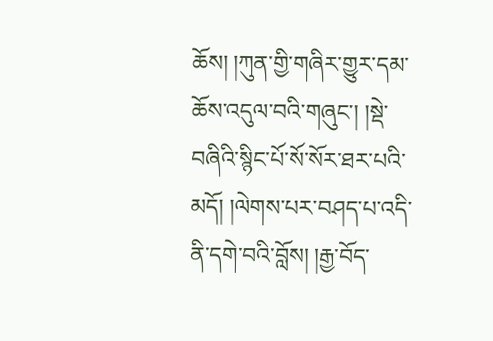ཆོས། །ཀུན་གྱི་གཞིར་གྱུར་དམ་ཆོས་འདུལ་བའི་གཞུང་། །སྡེ་བཞིའི་སྙིང་པོ་སོ་སོར་ཐར་པའི་མདོ། །ལེགས་པར་བཤད་པ་འདི་ནི་དགེ་བའི་བློས། །རྒྱ་བོད་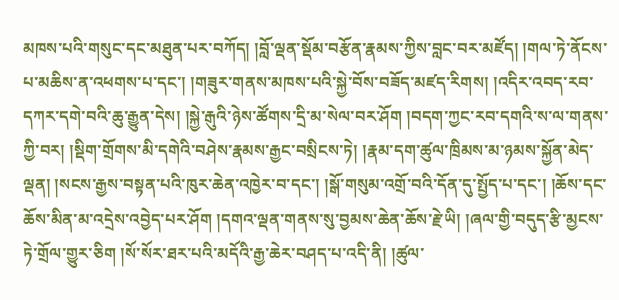མཁས་པའི་གསུང་དང་མཐུན་པར་བཀོད། །བློ་ལྡན་སྡོམ་བརྩོན་རྣམས་ཀྱིས་བླང་བར་མཛོད། །གལ་ཏེ་ནོངས་པ་མཆིས་ན་འཕགས་པ་དང་། །གཟུར་གནས་མཁས་པའི་སྐྱེ་བོས་བཟོད་མཛད་རིགས། །འདིར་འབད་རབ་དཀར་དགེ་བའི་ཆུ་རྒྱུན་དེས། །སྐྱེ་རྒུའི་ཉེས་ཚོགས་དྲི་མ་སེལ་བར་ཤོག །བདག་ཀྱང་རབ་དགའི་ས་ལ་གནས་ཀྱི་བར། །སྡིག་གྲོགས་མི་དགེའི་བཤེས་རྣམས་རྒྱང་བསྲིངས་ཏེ། །རྣམ་དག་ཚུལ་ཁྲིམས་མ་ཉམས་སྐྱོན་མེད་ལྡན། །སངས་རྒྱས་བསྟན་པའི་ཁུར་ཆེན་འཁྱེར་བ་དང་། །སྒོ་གསུམ་འགྲོ་བའི་དོན་དུ་སྤྱོད་པ་དང་། །ཆོས་དང་ཆོས་མིན་མ་འདྲེས་འབྱེད་པར་ཤོག །དགའ་ལྡན་གནས་སུ་བྱམས་ཆེན་ཆོས་རྗེ་ཡི། །ཞལ་གྱི་བདུད་རྩི་མྱངས་ཏེ་གྲོལ་གྱུར་ཅིག །སོ་སོར་ཐར་པའི་མདོའི་རྒྱ་ཆེར་བཤད་པ་འདི་ནི། །ཚུལ་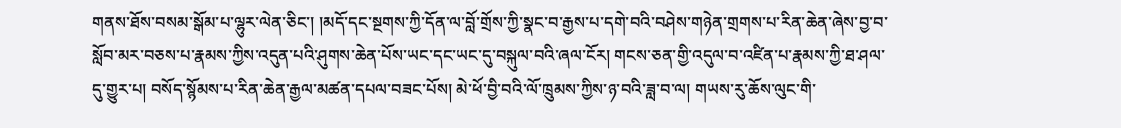གནས་ཐོས་བསམ་སྒོམ་པ་ལྷུར་ལེན་ཅིང་། །མདོ་དང་སྔགས་ཀྱི་དོན་ལ་བློ་གྲོས་ཀྱི་སྣང་བ་རྒྱས་པ་དགེ་བའི་བཤེས་གཉེན་གྲགས་པ་རིན་ཆེན་ཞེས་བྱ་བ་སློབ་མར་བཅས་པ་རྣམས་ཀྱིས་འདུན་པའི་ཤུགས་ཆེན་པོས་ཡང་དང་ཡང་དུ་བསྐུལ་བའི་ཞལ་ངོར། གངས་ཅན་གྱི་འདུལ་བ་འཛིན་པ་རྣམས་ཀྱི་ཐ་ཤལ་དུ་གྱུར་པ། བསོད་སྙོམས་པ་རིན་ཆེན་རྒྱལ་མཚན་དཔལ་བཟང་པོས། མེ་ཕོ་བྱི་བའི་ལོ་ཁྲུམས་ཀྱིས་ཉ་བའི་ཟླ་བ་ལ། གཡས་རུ་ཆོས་ལུང་གི་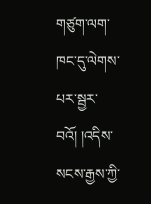གཙུག་ལག་ཁང་དུ་ལེགས་པར་སྦྱར་བའོ། །འདིས་སངས་རྒྱས་ཀྱི་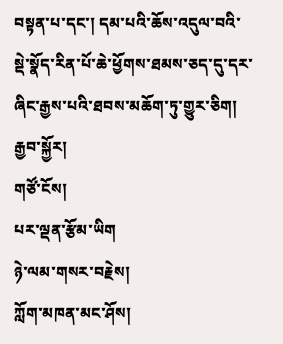བསྟན་པ་དང་། དམ་པའི་ཆོས་འདུལ་བའི་སྡེ་སྣོད་རིན་པོ་ཆེ་ཕྱོགས་ཐམས་ཅད་དུ་དར་ཞིང་རྒྱས་པའི་ཐབས་མཆོག་ཏུ་གྱུར་ཅིག།
རྒྱབ་སྐྱོར།
གཙོ་ངོས།
པར་ལྡན་རྩོམ་ཡིག
ཉེ་ལམ་གསར་བརྗེས།
ཀློག་མཁན་མང་ཤོས།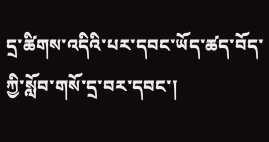དྲ་ཚིགས་འདིའི་པར་དབང་ཡོད་ཚད་བོད་ཀྱི་སློབ་གསོ་དྲ་བར་དབང་།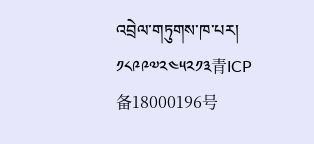འབྲེལ་གཏུགས་ཁ་པར། ༡༨༩༩༧༢༤༥༢༡༣青ICP备18000196号